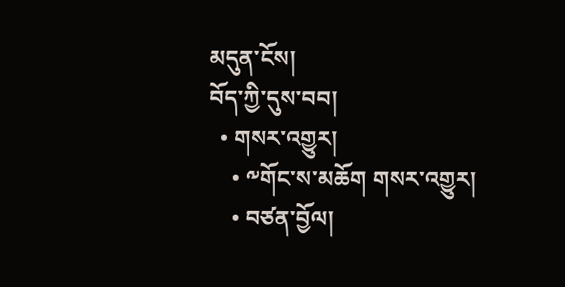མདུན་ངོས།
བོད་ཀྱི་དུས་བབ།
  • གསར་འགྱུར།
    • ༸གོང་ས་མཆོག གསར་འགྱུར།
    • བཙན་བྱོལ།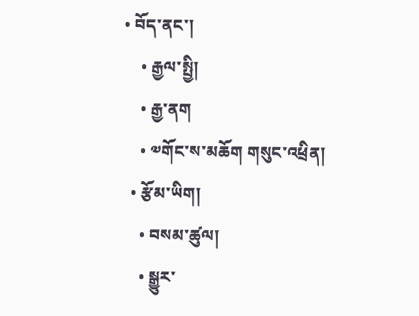• བོད་ནང་།
    • རྒྱལ་སྤྱི།
    • རྒྱ་ནག
    • ༧གོང་ས་མཆོག གསུང་འཕྲིན།
  • རྩོམ་ཡིག།
    • བསམ་ཚུལ།
    • སྒྱུར་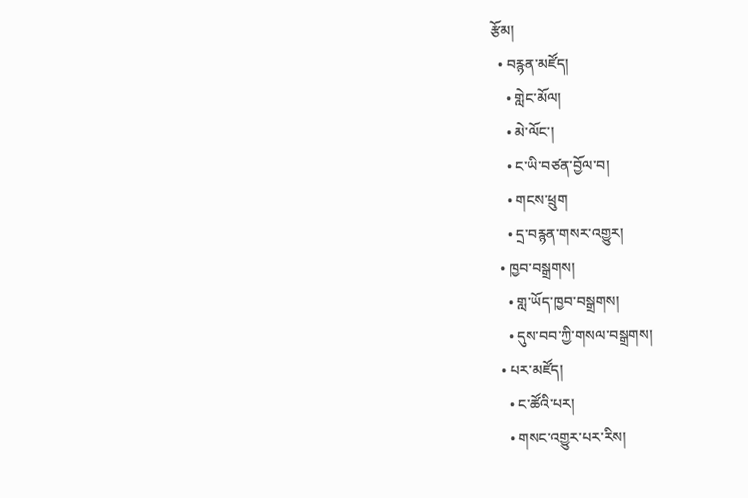རྩོམ།
  • བརྙན་མཛོད།
    • གླེང་མོལ།
    • མེ་ལོང་།
    • ང་ཡི་བཙན་བྱོལ་བ།
    • གངས་ཕྲུག
    • དྲ་བརྙན་གསར་འགྱུར།
  • ཁྱབ་བསྒྲགས།
    • གླ་ཡོད་ཁྱབ་བསྒྲགས།
    • དུས་བབ་ཀྱི་གསལ་བསྒྲགས།
  • པར་མཛོད།
    • ང་ཚོའི་པར།
    • གསང་འགྱུར་པར་རིས།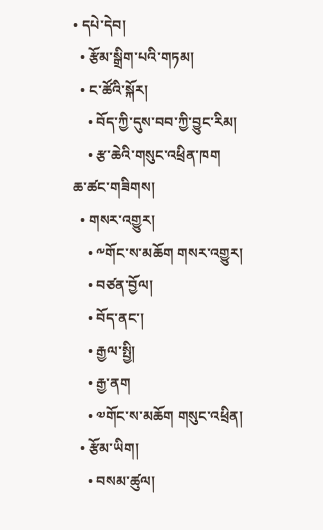• དཔེ་དེབ།
  • རྩོམ་སྒྲིག་པའི་གཏམ།
  • ང་ཚོའི་སྐོར།
    • བོད་ཀྱི་དུས་བབ་ཀྱི་བྱུང་རིམ།
    • རྩ་ཆེའི་གསུང་འཕྲིན་ཁག
ཆ་ཚང་གཟིགས།
  • གསར་འགྱུར།
    • ༸གོང་ས་མཆོག གསར་འགྱུར།
    • བཙན་བྱོལ།
    • བོད་ནང་།
    • རྒྱལ་སྤྱི།
    • རྒྱ་ནག
    • ༧གོང་ས་མཆོག གསུང་འཕྲིན།
  • རྩོམ་ཡིག།
    • བསམ་ཚུལ།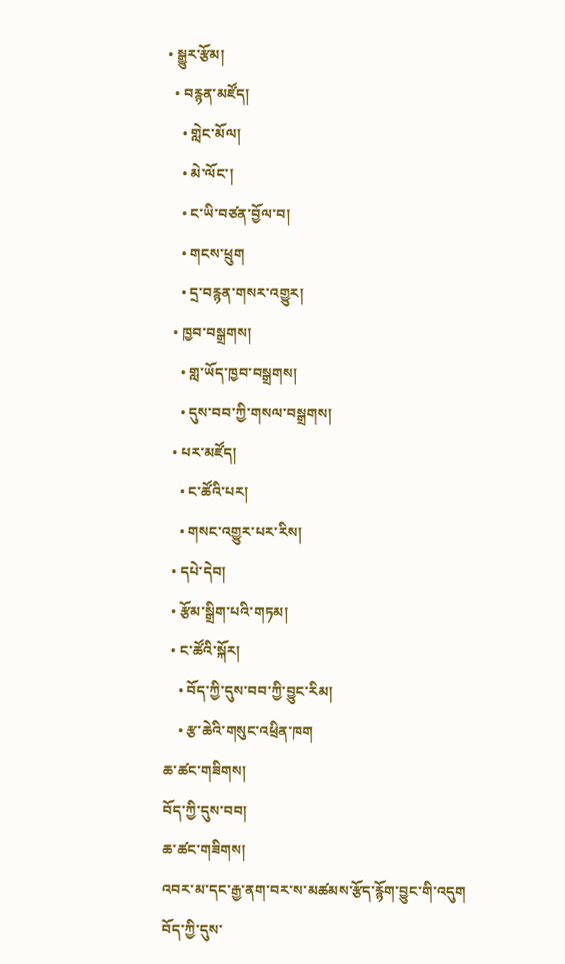• སྒྱུར་རྩོམ།
  • བརྙན་མཛོད།
    • གླེང་མོལ།
    • མེ་ལོང་།
    • ང་ཡི་བཙན་བྱོལ་བ།
    • གངས་ཕྲུག
    • དྲ་བརྙན་གསར་འགྱུར།
  • ཁྱབ་བསྒྲགས།
    • གླ་ཡོད་ཁྱབ་བསྒྲགས།
    • དུས་བབ་ཀྱི་གསལ་བསྒྲགས།
  • པར་མཛོད།
    • ང་ཚོའི་པར།
    • གསང་འགྱུར་པར་རིས།
  • དཔེ་དེབ།
  • རྩོམ་སྒྲིག་པའི་གཏམ།
  • ང་ཚོའི་སྐོར།
    • བོད་ཀྱི་དུས་བབ་ཀྱི་བྱུང་རིམ།
    • རྩ་ཆེའི་གསུང་འཕྲིན་ཁག
ཆ་ཚང་གཟིགས།
བོད་ཀྱི་དུས་བབ།
ཆ་ཚང་གཟིགས།
འབར་མ་དང་རྒྱ་ནག་བར་ས་མཚམས་རྩོད་རྙོག་བྱུང་གི་འདུག
བོད་ཀྱི་དུས་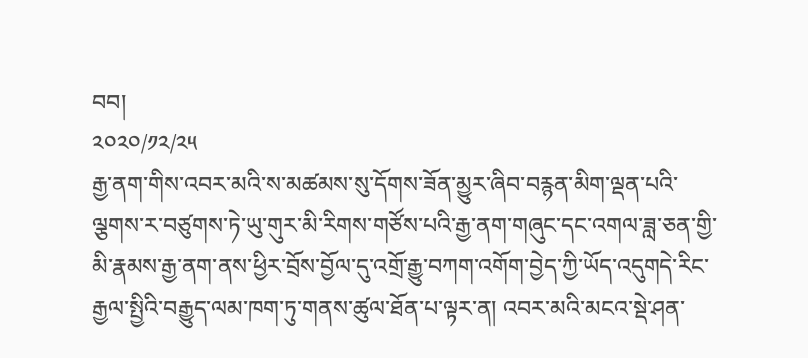བབ།
༢༠༢༠/༡༢/༢༥
རྒྱ་ནག་གིས་འབར་མའི་ས་མཚམས་སུ་དོགས་ཟོན་མྱུར་ཞིབ་བརྙན་མིག་ལྡན་པའི་ལྕགས་ར་བཙུགས་ཏེ་ཡུ་གུར་མི་རིགས་གཙོས་པའི་རྒྱ་ནག་གཞུང་དང་འགལ་ཟླ་ཅན་གྱི་མི་རྣམས་རྒྱ་ནག་ནས་ཕྱིར་བྲོས་བྱོལ་དུ་འགྲོ་རྒྱུ་བཀག་འགོག་བྱེད་ཀྱི་ཡོད་འདུགདེ་རིང་རྒྱལ་སྤྱིའི་བརྒྱུད་ལམ་ཁག་ཏུ་གནས་ཚུལ་ཐོན་པ་ལྟར་ན། འབར་མའི་མངའ་སྡེ་ཤན་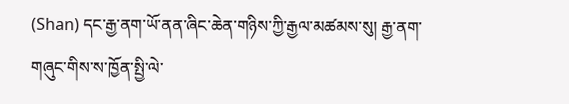(Shan) དང་རྒྱ་ནག་ཡོ་ནན་ཞིང་ཆེན་གཉིས་ཀྱི་རྒྱལ་མཚམས་སུ། རྒྱ་ནག་གཞུང་གིས་ས་ཁྱོན་སྤྱི་ལེ་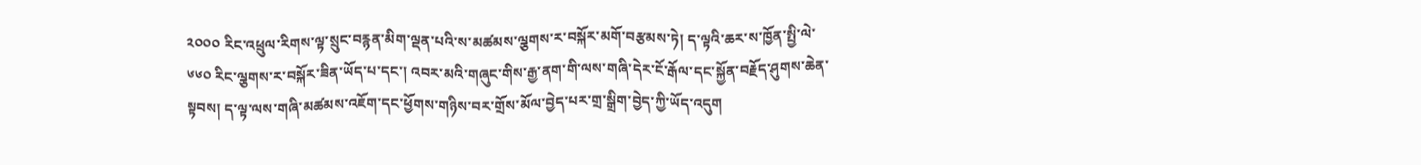༢༠༠༠ རིང་འཕྲུལ་རིགས་ལྟ་སྲུང་བརྙན་མིག་ལྡན་པའི་ས་མཚམས་ལྕགས་ར་བསྐོར་མགོ་བརྩམས་ཏེ། ད་ལྟའི་ཆར་ས་ཁྱོན་སྤྱི་ལེ་ ༦༦༠ རིང་ལྕགས་ར་བསྐོར་ཟིན་ཡོད་པ་དང་། འབར་མའི་གཞུང་གིས་རྒྱ་ནག་གི་ལས་གཞི་དེར་ངོ་རྒོལ་དང་སྐྱོན་བརྗོད་ཤུགས་ཆེན་སྟབས། ད་ལྟ་ལས་གཞི་མཚམས་འཇོག་དང་ཕྱོགས་གཉིས་བར་གྲོས་མོལ་བྱེད་པར་གྲ་སྒྲིག་བྱེད་ཀྱི་ཡོད་འདུག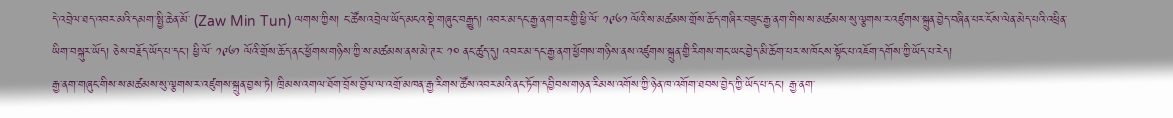དེ་འབྲེལ་ཐད་འབར་མའི་དམག་སྤྱི་ཆེན་མོ་ (Zaw Min Tun) ལགས་ཀྱིས། ང་ཚོས་འབྲེལ་ཡོད་མངའ་སྡེ་གཞུང་བརྒྱུད། འབར་མ་དང་རྒྱ་ནག་བར་གྱི་ཕྱི་ལོ་ ༡༩༦༡ ལོའི་ས་མཚམས་གྲོས་ཆོད་གཞིར་བཟུང་རྒྱ་ནག་གིས་ས་མཚམས་སུ་ལྕགས་ར་འཛུགས་སྐྲུན་བྱེད་བཞིན་པར་ངོས་ལེན་མེད་པའི་འཕྲིན་ཡིག་བསྐུར་ཡོད། ཅེས་བརྗོད་ཡོད་པ་དང་། ཕྱི་ལོ་ ༡༩༦༡ ལོའི་གྲོས་ཆོད་ནང་ཕྱོགས་གཉིས་ཀྱི་ས་མཚམས་ནས་མེ་ཊར་ ༡༠ ནང་ཚུད་དུ། འབར་མ་དང་རྒྱ་ནག་ཕྱོགས་གཉིས་ནས་འཛུགས་སྐྲུན་གྱི་རིགས་གང་ཡང་བྱེད་མི་ཆོག་པར་ས་ཁོངས་སྟོང་པ་འཇོག་དགོས་ཀྱི་ཡོད་པ་རེད།
རྒྱ་ནག་གཞུང་གིས་ས་མཚམས་སུ་ལྕགས་ར་འཛུགས་སྐྲུན་བྱས་ཏེ། ཁྲིམས་འགལ་ཐོག་བྲོས་བྱོལ་ལ་འགྲོ་མཁན་རྒྱ་རིགས་ཚོས་འབར་མའི་ནང་ཏོག་དབྱིབས་གཉན་རིམས་འགོས་ཀྱི་ཉེན་ཁ་འགོག་ཐབས་བྱེད་ཀྱི་ཡོད་པ་དང་། རྒྱ་ནག་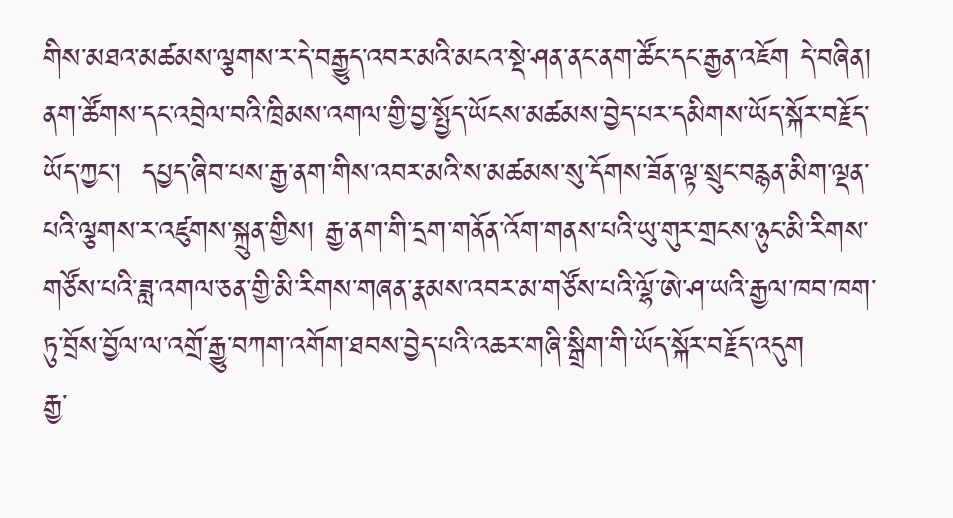གིས་མཐའ་མཚམས་ལྕགས་ར་དེ་བརྒྱུད་འབར་མའི་མངའ་སྡེ་ཤན་ནང་ནག་ཚོང་དང་རྒྱན་འཇོག དེ་བཞིན། ནག་ཚོགས་དང་འབྲེལ་བའི་ཁྲིམས་འགལ་གྱི་བྱ་སྤྱོད་ཡོངས་མཚམས་བྱེད་པར་དམིགས་ཡོད་སྐོར་བརྗོད་ཡོད་ཀྱང་།  དཔྱད་ཞིབ་པས་རྒྱ་ནག་གིས་འབར་མའི་ས་མཚམས་སུ་དོགས་ཟོན་ལྟ་སྲུང་བརྙན་མིག་ལྡན་པའི་ལྕགས་ར་འཛུགས་སྐྲུན་གྱིས། རྒྱ་ནག་གི་དྲག་གནོན་འོག་གནས་པའི་ཡུ་གུར་གྲངས་ཉུང་མི་རིགས་གཙོས་པའི་ཟླ་འགལ་ཅན་གྱི་མི་རིགས་གཞན་རྣམས་འབར་མ་གཙོས་པའི་ལྷོ་ཨེ་ཤ་ཡའི་རྒྱལ་ཁབ་ཁག་ཏུ་བྲོས་བྱོལ་ལ་འགྲོ་རྒྱུ་བཀག་འགོག་ཐབས་བྱེད་པའི་འཆར་གཞི་སྒྲིག་གི་ཡོད་སྐོར་བརྗོད་འདུག
རྒྱ་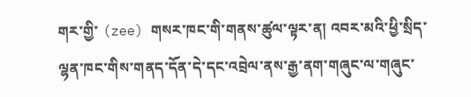གར་གྱི་ (zee) གསར་ཁང་གི་གནས་ཚུལ་ལྟར་ན། འབར་མའི་ཕྱི་སྲིད་ལྷན་ཁང་གིས་གནད་དོན་དེ་དང་འབྲེལ་ནས་རྒྱ་ནག་གཞུང་ལ་གཞུང་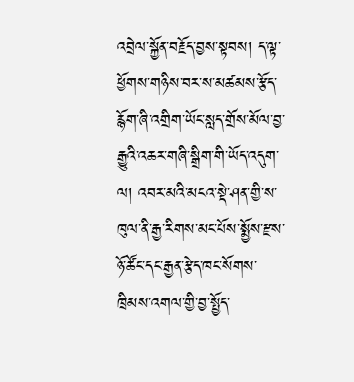འབྲེལ་སྐྱོན་བརྗོད་བྱས་སྟབས། ད་ལྟ་ཕྱོགས་གཉིས་བར་ས་མཚམས་རྩོད་རྙོག་ཞི་འགྲིག་ཡོང་སླད་གྲོས་མོལ་བྱ་རྒྱུའི་འཆར་གཞི་སྒྲིག་གི་ཡོད་འདུག་ལ། འབར་མའི་མངའ་སྡེ་ཤན་གྱི་ས་ཁུལ་ནི་རྒྱ་རིགས་མང་པོས་སྨྱོས་རྫས་ཉོ་ཚོང་དང་རྒྱན་རྩེད་ཁང་སོགས་ཁྲིམས་འགལ་གྱི་བྱ་སྤྱོད་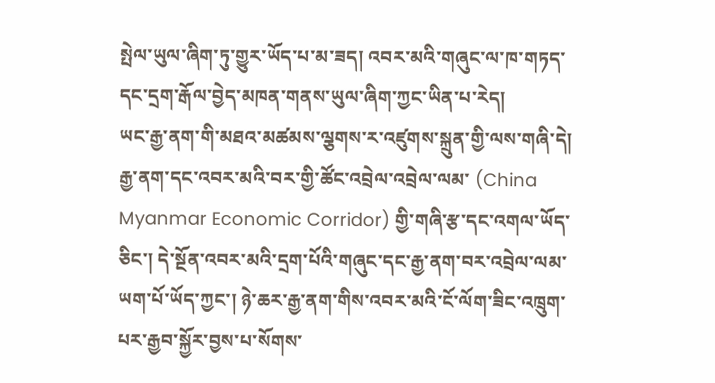སྤེལ་ཡུལ་ཞིག་ཏུ་གྱུར་ཡོད་པ་མ་ཟད། འབར་མའི་གཞུང་ལ་ཁ་གཏད་དང་དྲག་རྒོལ་བྱེད་མཁན་གནས་ཡུལ་ཞིག་ཀྱང་ཡིན་པ་རེད།
ཡང་རྒྱ་ནག་གི་མཐའ་མཚམས་ལྕགས་ར་འཛུགས་སྐྲུན་གྱི་ལས་གཞི་དེ། རྒྱ་ནག་དང་འབར་མའི་བར་གྱི་ཚོང་འབྲེལ་འབྲེལ་ལམ་ (China Myanmar Economic Corridor) གྱི་གཞི་རྩ་དང་འགལ་ཡོད་ཅིང་། དེ་སྔོན་འབར་མའི་དྲག་པོའི་གཞུང་དང་རྒྱ་ནག་བར་འབྲེལ་ལམ་ཡག་པོ་ཡོད་ཀྱང་། ཉེ་ཆར་རྒྱ་ནག་གིས་འབར་མའི་ངོ་ལོག་ཟིང་འཁྲུག་པར་རྒྱབ་སྐྱོར་བྱས་པ་སོགས་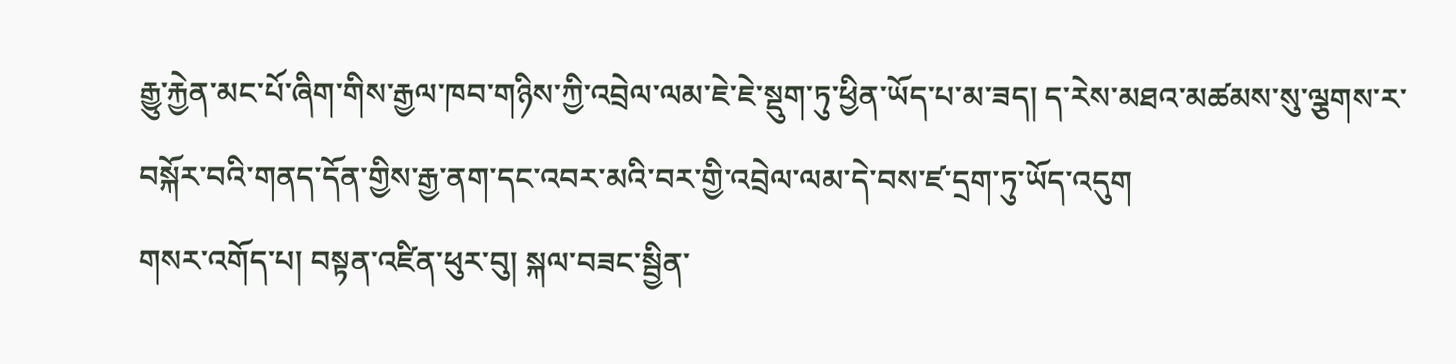རྒྱུ་རྐྱེན་མང་པོ་ཞིག་གིས་རྒྱལ་ཁབ་གཉིས་ཀྱི་འབྲེལ་ལམ་ཇེ་ཇེ་སྡུག་ཏུ་ཕྱིན་ཡོད་པ་མ་ཟད། ད་རེས་མཐའ་མཚམས་སུ་ལྕགས་ར་བསྐོར་བའི་གནད་དོན་གྱིས་རྒྱ་ནག་དང་འབར་མའི་བར་གྱི་འབྲེལ་ལམ་དེ་བས་ཛ་དྲག་ཏུ་ཡོད་འདུག
གསར་འགོད་པ། བསྟན་འཛིན་ཕུར་བུ། སྐལ་བཟང་སྦྱིན་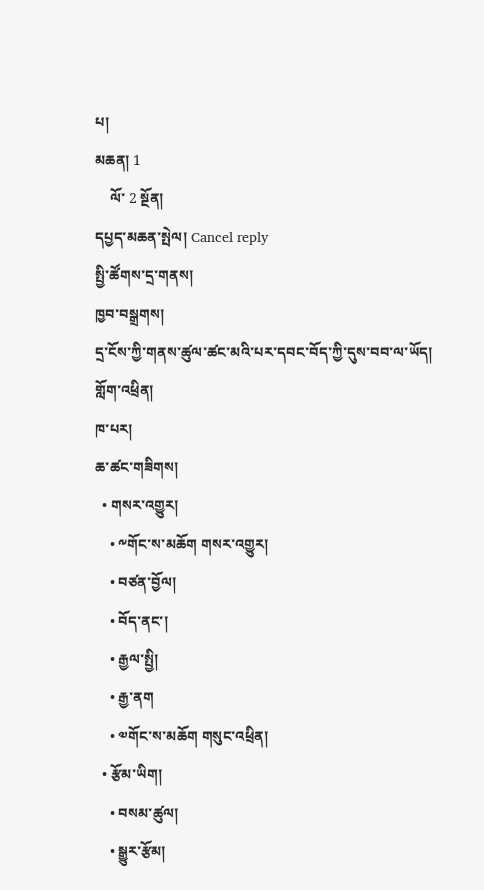པ།
མཆན། 1
    ལོ་ 2 སྔོན།
དཔྱད་མཆན་སྤེལ། Cancel reply
སྤྱི་ཚོགས་དྲ་གནས།
ཁྱབ་བསྒྲགས།
དྲ་ངོས་ཀྱི་གནས་ཚུལ་ཚང་མའི་པར་དབང་བོད་ཀྱི་དུས་བབ་ལ་ཡོད།
གློག་འཕྲིན།
ཁ་པར།
ཆ་ཚང་གཟིགས།
  • གསར་འགྱུར།
    • ༸གོང་ས་མཆོག གསར་འགྱུར།
    • བཙན་བྱོལ།
    • བོད་ནང་།
    • རྒྱལ་སྤྱི།
    • རྒྱ་ནག
    • ༧གོང་ས་མཆོག གསུང་འཕྲིན།
  • རྩོམ་ཡིག།
    • བསམ་ཚུལ།
    • སྒྱུར་རྩོམ།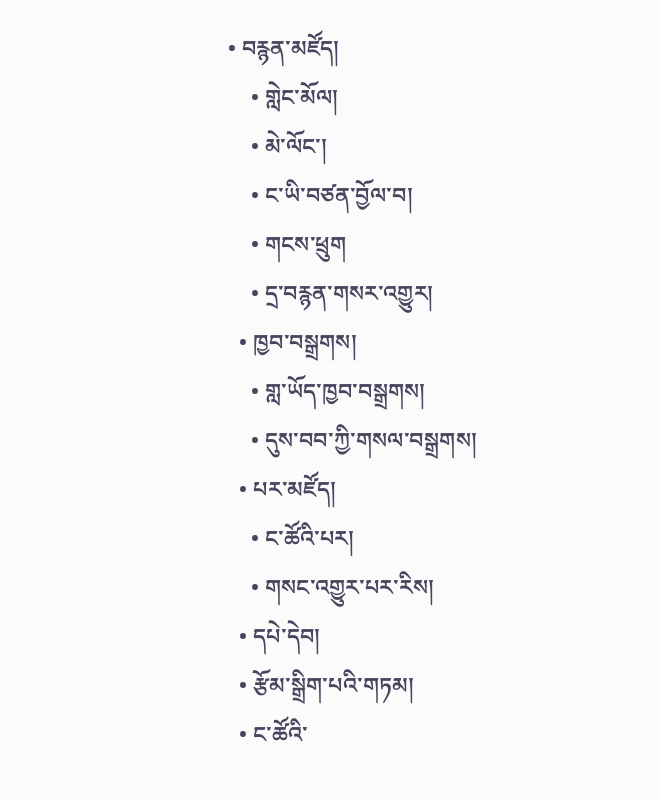• བརྙན་མཛོད།
    • གླེང་མོལ།
    • མེ་ལོང་།
    • ང་ཡི་བཙན་བྱོལ་བ།
    • གངས་ཕྲུག
    • དྲ་བརྙན་གསར་འགྱུར།
  • ཁྱབ་བསྒྲགས།
    • གླ་ཡོད་ཁྱབ་བསྒྲགས།
    • དུས་བབ་ཀྱི་གསལ་བསྒྲགས།
  • པར་མཛོད།
    • ང་ཚོའི་པར།
    • གསང་འགྱུར་པར་རིས།
  • དཔེ་དེབ།
  • རྩོམ་སྒྲིག་པའི་གཏམ།
  • ང་ཚོའི་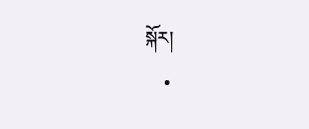སྐོར།
    •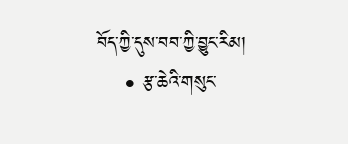བོད་ཀྱི་དུས་བབ་ཀྱི་བྱུང་རིམ།
    • རྩ་ཆེའི་གསུང་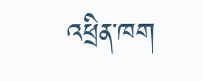འཕྲིན་ཁག